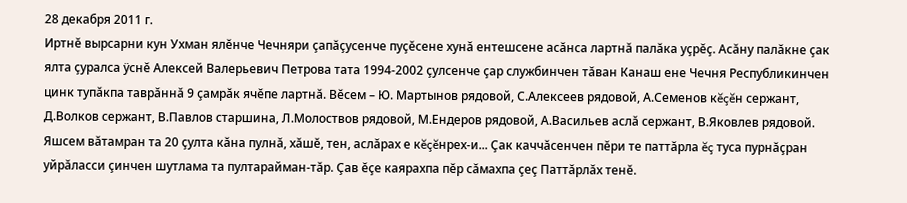28 декабря 2011 г.
Иртнĕ вырсарни кун Ухман ялĕнче Чечняри çапăçусенче пуçĕсене хунă ентешсене асăнса лартнă палăка уçрĕç. Асăну палăкне çак ялта çуралса ÿснĕ Алексей Валерьевич Петрова тата 1994-2002 çулсенче çар службинчен тăван Канаш ене Чечня Республикинчен цинк тупăкпа таврăннă 9 çамрăк ячĕпе лартнă. Вĕсем – Ю. Мартынов рядовой, С.Алексеев рядовой, А.Семенов кĕçĕн сержант, Д.Волков сержант, В.Павлов старшина, Л.Молоствов рядовой, М.Ендеров рядовой, А.Васильев аслă сержант, В.Яковлев рядовой.
Яшсем вăтамран та 20 çулта кăна пулнă, хăшĕ, тен, аслăрах е кĕçĕнрех-и... Çак каччăсенчен пĕри те паттăрла ĕç туса пурнăçран уйрăласси çинчен шутлама та пултарайман-тăр. Çав ĕçе каярахпа пĕр сăмахпа çеç Паттăрлăх тенĕ.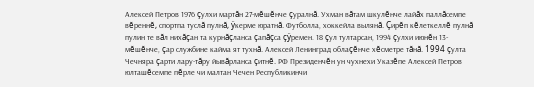Алексей Петров 1976 çулхи мартăн 27-мĕшĕнче çуралнă. Ухман вăтам шкулĕнче лайăх паллăсемпе вĕреннĕ, спортпа туслă пулнă, ÿкерме юратнă. Футболла, хоккейла вылянă. Çирĕп кĕлеткеллĕ пулнă пулин те вăл нихăçан та курнăçланса çапăçса çÿремен. 18 çул тултарсан, 1994 çулхи июнĕн 13-мĕшĕнче, çар службине кайма ят тухнă. Алексей Ленинград облаçĕнче хĕсметре тăнă. 1994 çулта Чечняра çарти лару-тăру йывăрланса çитнĕ. РФ Президенчĕн ун чухнехи Указĕпе Алексей Петров юлташĕсемпе пĕрле чи малтан Чечен Республикинчи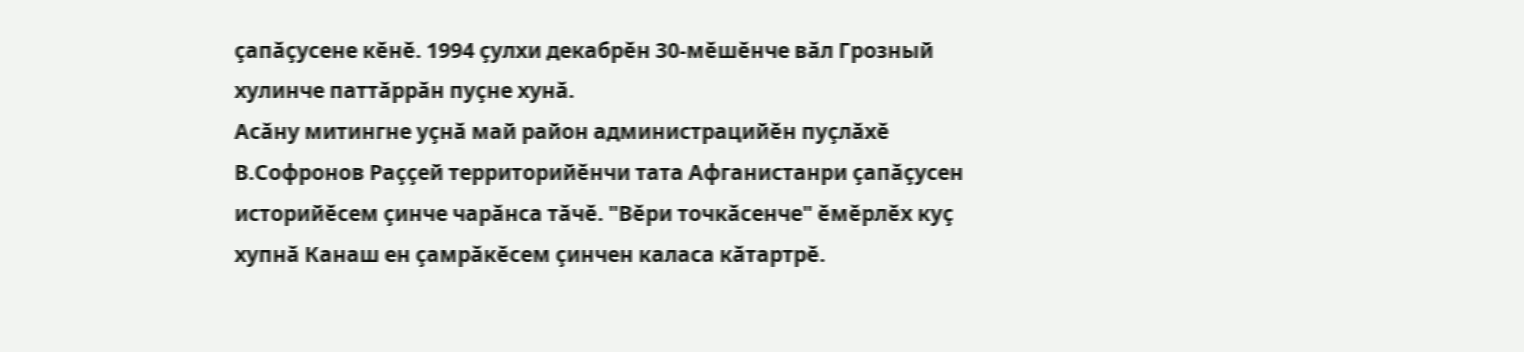çапăçусене кĕнĕ. 1994 çулхи декабрĕн 30-мĕшĕнче вăл Грозный хулинче паттăррăн пуçне хунă.
Асăну митингне уçнă май район администрацийĕн пуçлăхĕ В.Софронов Раççей территорийĕнчи тата Афганистанри çапăçусен историйĕсем çинче чарăнса тăчĕ. "Вĕри точкăсенче" ĕмĕрлĕх куç хупнă Канаш ен çамрăкĕсем çинчен каласа кăтартрĕ.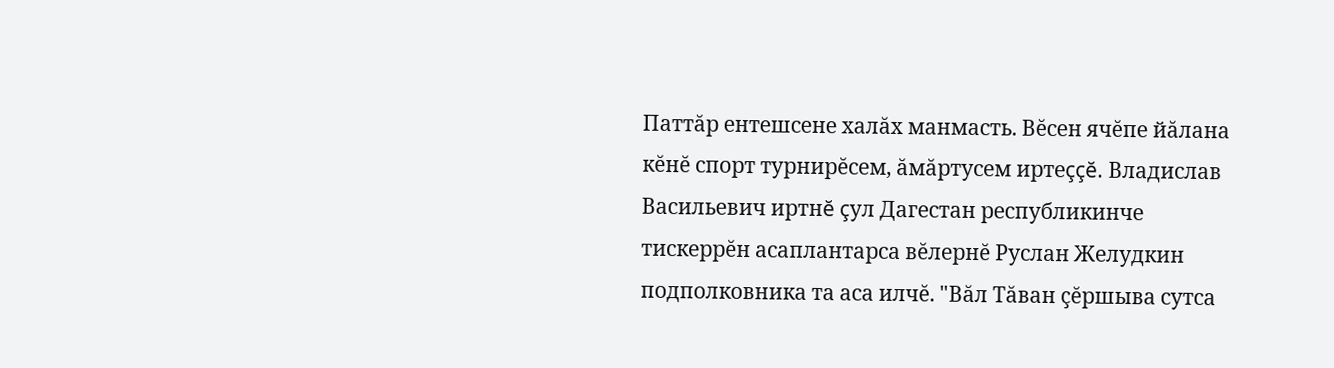Паттăр ентешсене халăх манмасть. Вĕсен ячĕпе йăлана кĕнĕ спорт турнирĕсем, ăмăртусем иртеççĕ. Владислав Васильевич иртнĕ çул Дагестан республикинче тискеррĕн асаплантарса вĕлернĕ Руслан Желудкин подполковника та аса илчĕ. "Вăл Тăван çĕршыва сутса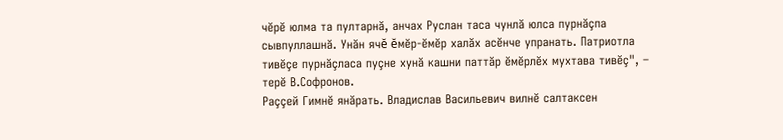чĕрĕ юлма та пултарнă, анчах Руслан таса чунлă юлса пурнăçпа сывпуллашнă. Унăн ячĕ ĕмĕр-ĕмĕр халăх асĕнче упранать. Патриотла тивĕçе пурнăçласа пуçне хунă кашни паттăр ĕмĕрлĕх мухтава тивĕç", – терĕ В.Софронов.
Раççей Гимнĕ янăрать. Владислав Васильевич вилнĕ салтаксен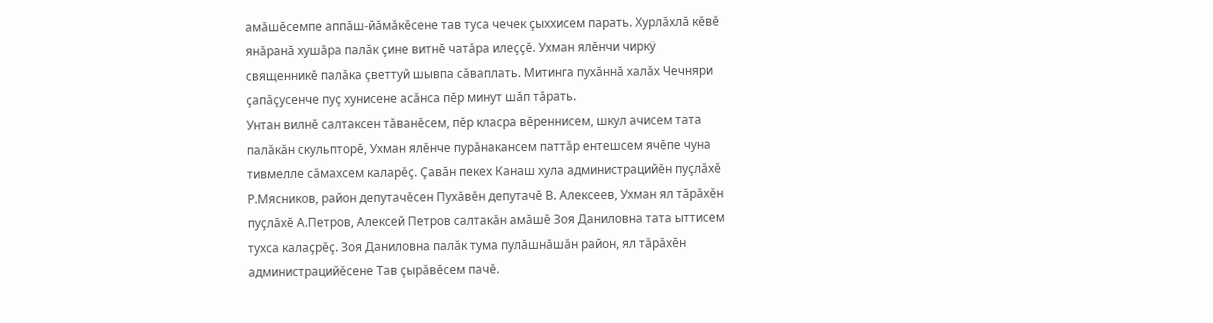амăшĕсемпе аппăш-йăмăкĕсене тав туса чечек çыххисем парать. Хурлăхлă кĕвĕ янăранă хушăра палăк çине витнĕ чатăра илеççĕ. Ухман ялĕнчи чиркÿ священникĕ палăка çветтуй шывпа сăваплать. Митинга пухăннă халăх Чечняри çапăçусенче пуç хунисене асăнса пĕр минут шăп тăрать.
Унтан вилнĕ салтаксен тăванĕсем, пĕр класра вĕреннисем, шкул ачисем тата палăкăн скульпторĕ, Ухман ялĕнче пурăнакансем паттăр ентешсем ячĕпе чуна тивмелле сăмахсем каларĕç. Çавăн пекех Канаш хула администрацийĕн пуçлăхĕ Р.Мясников, район депутачĕсен Пухăвĕн депутачĕ В. Алексеев, Ухман ял тăрăхĕн пуçлăхĕ А.Петров, Алексей Петров салтакăн амăшĕ Зоя Даниловна тата ыттисем тухса калаçрĕç. Зоя Даниловна палăк тума пулăшнăшăн район, ял тăрăхĕн администрацийĕсене Тав çырăвĕсем пачĕ.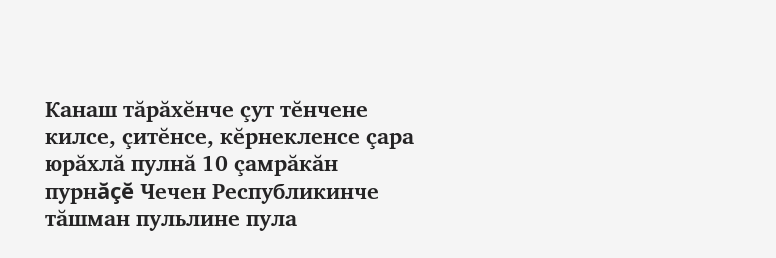Канаш тăрăхĕнче çут тĕнчене килсе, çитĕнсе, кĕрнекленсе çара юрăхлă пулнă 10 çамрăкăн пурнăçĕ Чечен Республикинче тăшман пульлине пула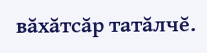вăхăтсăр татăлчĕ.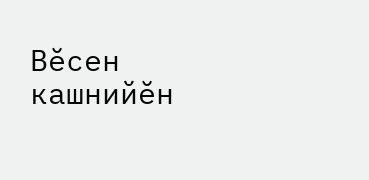Вĕсен кашнийĕн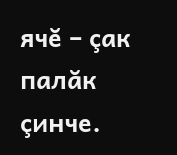ячĕ – çак палăк çинче.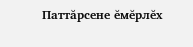Паттăрсене ĕмĕрлĕх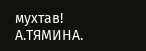мухтав!
А.ТЯМИНА.